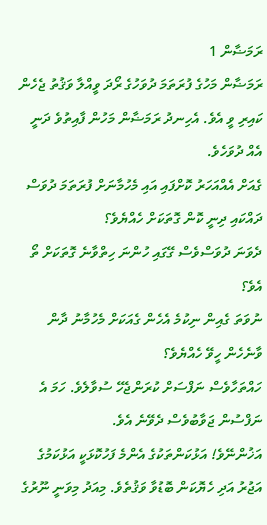ރަމަޟާން 1
ރަމަޟާން މަހުގެ ފުރަތަމަ ދުވަހުގެ ރޯދަ ވީއްލާ ވަޤުތު ޖެހެން ކައިރި ވީ އެވެ. އެހިނދު ރަމަޟާން މަހުން ފާއިތުވެ ދަނީ އެއް ދުވަހެވެ.
ގެއަށް އެއްއަހަރު ކޮށްފައި އައި މެހުމާނަށް ފުރަތަމަ ދުވަސް ދައްކައި ދިނީ ކޮން ގޮތަކަށް ހެއްޔެވެ؟
ދެވަނަ ދުވަސްވެސް ގޭގައި ހުންނަ ހިތްވާނެ ގޮތަކަށް ތޯ އެވެ؟
ނުވަތަ ގެއިން ނިކުމެ އެހެން ގެއަކަށް މެހުމާނު ދާން ވާނެހެން ހީވޭ ހެއްޔެވެ؟
ހައްތަހާވެސް ނަފްސަށް ކުރަންޖެހޭ ސުވާލެވެ. ހަމަ އެ ނަފްސުން ޖަވާބުވެސް ދެވޭނެ އެވެ.
އަޚުންނޭވެ! އަޅުކަންތަކުގެ އެންމެ ފަހުކޮޅަކީ އަޅުކަމުގެ އަޖުރު އަދި ހެޔޮކަން ބޮޑުވާ ވަޤުތެވެ. މިއަދު މިވަނީ ނޫރުގެ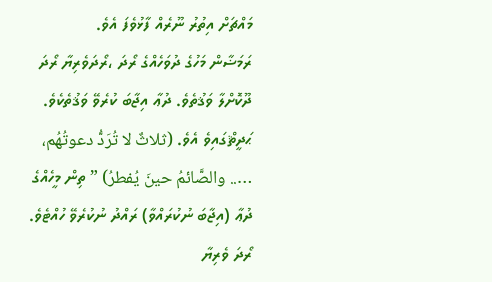މައްޗަށް އިތުރު ނޫރެއް ފާޅުވެފަ އެވެ.
ރަމަޟާން މަހުގެ ދުވަހެއްގެ ރޯދަ ،ރޯދަވެރިޔާ ރޯދަ ދޫކޮށްލާ ވަޤުތެވެ. ދުޢާ އިޖާބަ ކުރެވޭ ވަޤުތެކެވެ. ޙަދީޘްގައިވެ އެވެ. (ثلاثٌ لا تُرَدُّ دعوتُهُم، ….. والصَّائمُ حينَ يُفطرُ) ” ތިން މީހެއްގެ ދުޢާ (އިޖާބަ ނުކުރައްވާ) ރައްދު ނުކުރެވޭ ހުއްޓެވެ. ރޯދަ ވެރިޔާ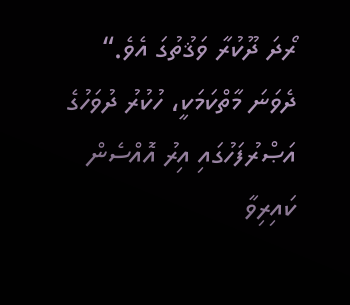ރޯދަ ދޫކުރާ ވަޤުތުގަ އެވެ.“
ދެވަނަ މާތްކަމަކީ، ހުކުރު ދުވަހުގެ އަޞްރުފަހުގައި އިރު އޮއްސެން ކައިރިވާ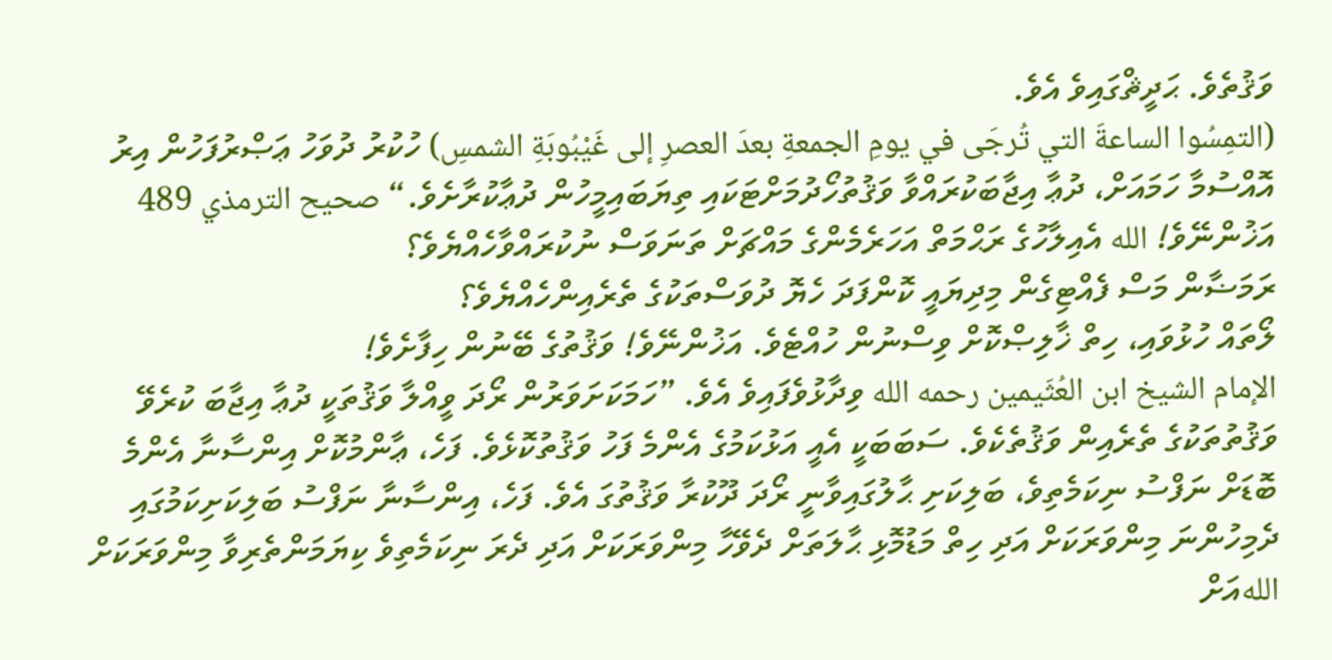ވަޤުތެވެ. ޙަދީޘްގައިވެ އެވެ.
(التمِسُوا الساعةَ التي تُرجَى في يومِ الجمعةِ بعدَ العصرِ إلى غَيْبُوبَةِ الشمسِ) ހުކުރު ދުވަހު ޢަޞްރުފަހުން އިރު އޮއްސުމާ ހަމައަށް، ދުޢާ އިޖާބަކުރައްވާ ވަޤުތުހޯދުމަށްޓަކައި ތިޔަބައިމީހުން ދުޢާކުރާށެވެ.“ صحيح الترمذي 489
އަޚުންނޭވެ! الله އެއިލާހުގެ ރަޙްމަތް އަހަރެމެންގެ މައްޗަށް ތަނަވަސް ނުކުރައްވާހެއްޔެވެ؟
ރަމަޟާން މަސް ފެއްޓިގެން މިދިޔައީ ކޮންފަދަ ހެޔޮ ދުވަސްތަކުގެ ތެރެއިންހެއްޔެވެ؟
ލޯތައް ހުޅުވައި، ހިތް ޚާލިޞްކޮށް ވިސްނުން ހުއްޓެވެ. އަޚުންނޭވެ! ވަޤުތުގެ ބޭނުން ހިފާށެވެ!
الإمام الشيخ ابن العُثَيمين رحمه الله ވިދާޅުވެފައިވެ އެވެ. ”ހަމަކަށަވަރުން ރޯދަ ވީއްލާ ވަޤުތަކީ ދުޢާ އިޖާބަ ކުރެވޭ ވަޤުތުތަކުގެ ތެރެއިން ވަޤުތެކެވެ. ސަބަބަކީ އެއީ އަޅުކަމުގެ އެންމެ ފަހު ވަޤުތުކޮޅެވެ. ފަހެ، ޢާންމުކޮށް އިންސާނާ އެންމެ ބޮޑަށް ނަފްސު ނިކަމެތިވެ، ބަލިކަށި ޙާލުގައިވާނީ ރޯދަ ދޫކުރާ ވަޤުތުގަ އެވެ. ފަހެ، އިންސާނާ ނަފްސު ބަލިކަށިކަމުގައި ދެމިހުންނަ މިންވަރަކަށް އަދި ހިތް މަޑުމޮޅި ޙާލަތަށް ދެވޭހާ މިންވަރަކަށް އަދި ދެރަ ނިކަމެތިވެ ކިޔަމަންތެރިވާ މިންވަރަކަށް اللهއަށް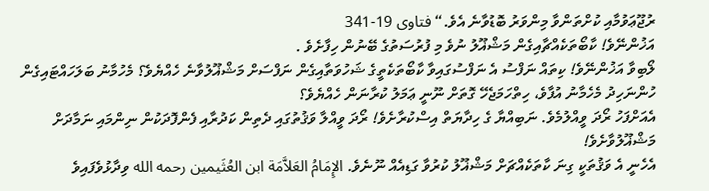ރުޖޫޢަވުމާއި ކުށްތަންވާ މިންވަރު ބޮޑުވާނެ އެވެ.“ فتاوى 19-341
އަޚުންނޭވެ! ކާބޯތަކެއްޗާއިގެން މަޝްޣޫލު ނުވެ މި ފުރުސަތުގެ ބޭނުން ހިފާށެވެ .
ލޯބިވާ އަޚުންނޭވެ! ކިތައް ނަފްސު އެ ނަފްސުގައިވާ ކާބޯތަކެތީގެ ޝަހުވަތާއިގެން ނަފްސަށް މަޝްޣޫލުވާނެ ހެއްޔެވެ؟ މެހުމާނު ބަލަހައްޓައިގެން ހުންނަހިދު މެހެމާނު އުފާވެ، ހިތްހަމަޖެހޭ ގޮތަށް ނޫނީ ޢަމަލު ކުރާނަން ހެއްޔެވެ؟
އެއަށްފަހު ރޯދަ ވީއްލުމެވެ. ނަބިއްޔާ ގެ ހިދާޔަތް އިސްކުރާށެވެ! ރޯދަ ވީއްލާ ވަޤުތުގައި ދެތިން ކަދުރާއި ފެންފޮދަކުން ނިންމައި ނަމާދަށް މަޝްޣޫލުވާށެވެ!
އެހެނީ އެ ވަޤުތަކީ ގިނަ ކާތަކެއްޗަށް މަޝްޣޫލު ކުރުވާ ގަޑިއެއް ނޫނެވެ. الإِمَامُ العَلاَّمَة ابن العُثَيمين رحمه الله ވިދާޅުވެފައިވެ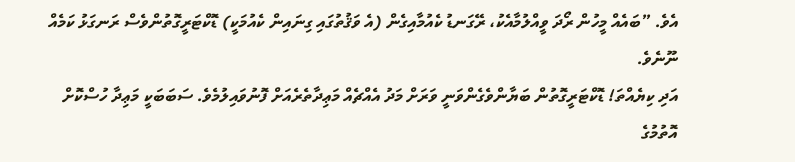އެވެ. ”ބައެއް މީހުން ރޯދަ ވީއްލުމާއެކު، ރޭގަނޑު ކެއުމާއިގެން (އެ ވަޤުތުގައި ގިނައިން ކެއުމަކީ) ޑޮކްޓަރީގޮތުންވެސް ރަނގަޅު ކަމެއް ނޫނެވެ.
އަދި ކިޔެއްތަ! ޑޮކްޓަރީގޮތުން ބަޔާންވެގެންވަނީ ވަރަށް މަދު އެއްޗެއް މަޢިދާތެރެއަށް ފޮނުވައިލުމެވެ. ސަބަބަކީ މަޢިދާ ހުސްކޮށް އޮތުމުގެ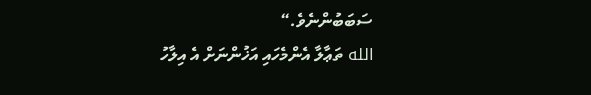ސަބަބުންނެވެ.“
الله ތަޢާލާ އެންމެހައި އަޚުންނަށް އެ އިލާހު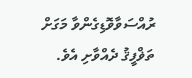ރުއްސަވާވޮޑިގެންވާ މަގަށް ތަޥްފީޤު ދެއްވާށި އެވެ.